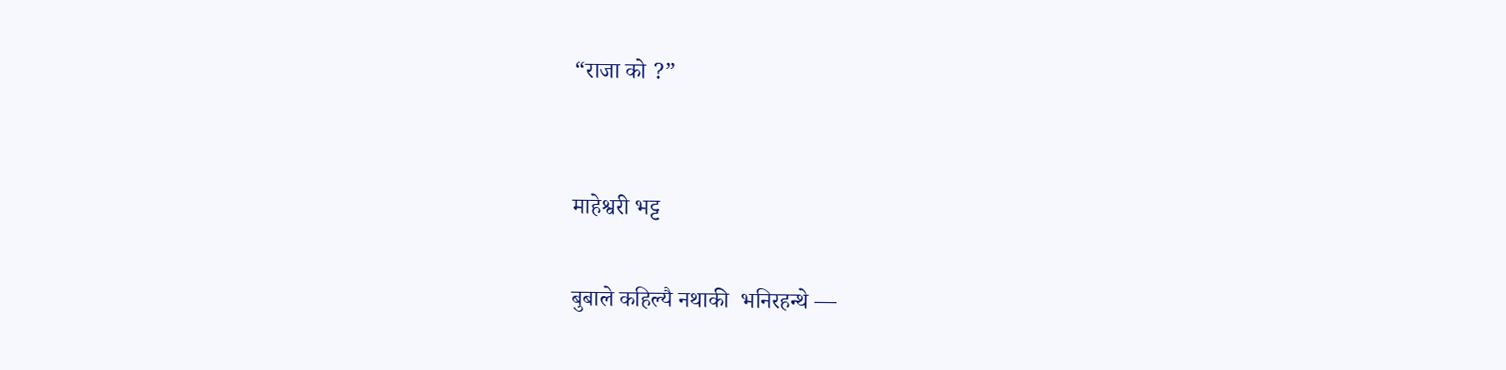“राजा को ?”


माहेश्वरी भट्ट

बुबाले कहिल्यै नथाकी  भनिरहन्थे —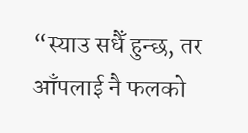“स्याउ सधैँ हुन्छ, तर आँपलाई नै फलको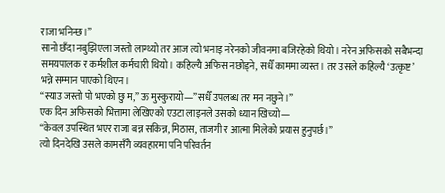राजा भनिन्छ।”
सानो छँदा नबुझिएला जस्तो लाग्थ्यो तर आज त्यो भनाइ नरेनको जीवनमा बजिरहेको थियो। नरेन अफिसको सबैभन्दा समयपालक र कर्मशील कर्मचारी थियो। कहिल्यै अफिस नछोड्ने, सधैँ काममा व्यस्त। तर उसले कहिल्यै ‘उत्कृष्ट’ भन्ने सम्मान पाएको थिएन।
“स्याउ जस्तो पो भएको छु म,” ऊ मुस्कुरायो—”सधैँ उपलब्ध तर मन नछुने।”
एक दिन अफिसको भित्तामा लेखिएको एउटा लाइनले उसको ध्यान खिच्यो—
“केवल उपस्थित भएर राजा बन्न सकिन्न, मिठास, ताजगी र आत्मा मिलेको प्रयास हुनुपर्छ।”
त्यो दिनदेखि उसले कामसँगै व्यवहारमा पनि परिवर्तन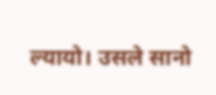ल्यायो। उसले सानो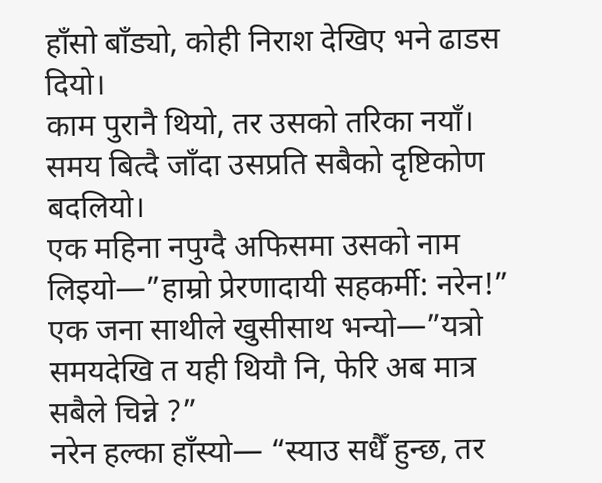हाँसो बाँड्यो, कोही निराश देखिए भने ढाडस दियो।
काम पुरानै थियो, तर उसको तरिका नयाँ। समय बित्दै जाँदा उसप्रति सबैको दृष्टिकोण बदलियो।
एक महिना नपुग्दै अफिसमा उसको नाम लिइयो—”हाम्रो प्रेरणादायी सहकर्मी: नरेन!”
एक जना साथीले खुसीसाथ भन्यो—”यत्रो समयदेखि त यही थियौ नि, फेरि अब मात्र सबैले चिन्ने ?”
नरेन हल्का हाँस्यो— “स्याउ सधैँ हुन्छ, तर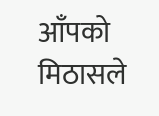आँपको मिठासले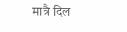मात्रै दिल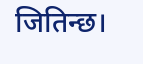जितिन्छ।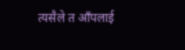त्यसैले त आँपलाई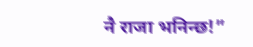नै राजा भनिन्छ!”